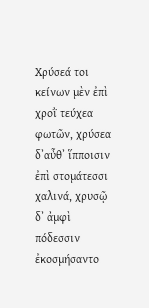Χρύσεά τοι κείνων μὲν ἐπὶ χροῒ τεύχεα φωτῶν, χρύσεα δʼαὖθʼ ἵπποισιν ἐπὶ στομάτεσσι χαλινά, χρυσῷ δʼ ἀμφὶ πόδεσσιν ἐκοσμήσαντο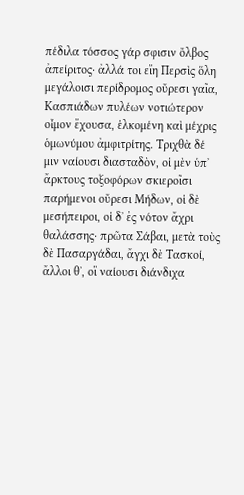πέδιλα τόσσος γάρ σφισιν ὄλβος ἀπείριτος· ἀλλά τοι εἴη Περσὶς ὅλη μεγάλοισι περίδρομος οὔρεσι γαῖα, Κασπιάδων πυλέων νοτιώτερον οἶμον ἔχουσα, ἑλκομένη καὶ μέχρις ὁμωνύμου ἀμφιτρίτης. Τριχθὰ δέ μιν ναίουσι διασταδὸν, οἱ μὲν ὑπʼ ἄρκτους τοξοφόρων σκιεροῖσι παρήμενοι οὔρεσι Μήδων, οἱ δὲ μεσήπειροι, οἱ δʼ ἐς νότον ἄχρι θαλάσσης· πρῶτα Σάβαι, μετὰ τοὺς δὲ Πασαργάδαι, ἄγχι δὲ Τασκοί, ἄλλοι θʼ, οἳ ναίουσι διάνδιχα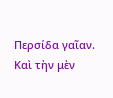Περσίδα γαῖαν. Καὶ τὴν μὲν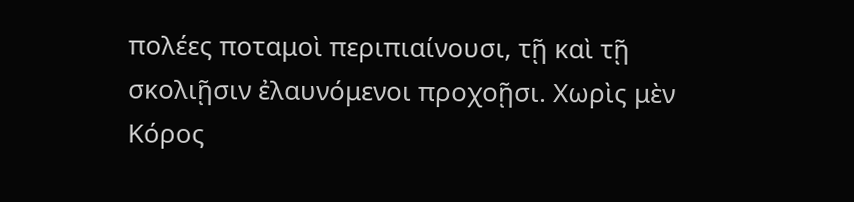πολέες ποταμοὶ περιπιαίνουσι, τῇ καὶ τῇ σκολιῇσιν ἐλαυνόμενοι προχοῇσι. Χωρὶς μὲν Κόρος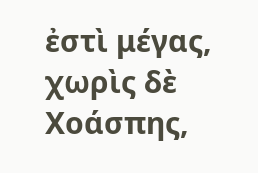ἐστὶ μέγας, χωρὶς δὲ Χοάσπης,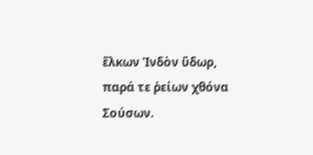ἕλκων Ἰνδὸν ὕδωρ, παρά τε ῥείων χθόνα Σούσων.